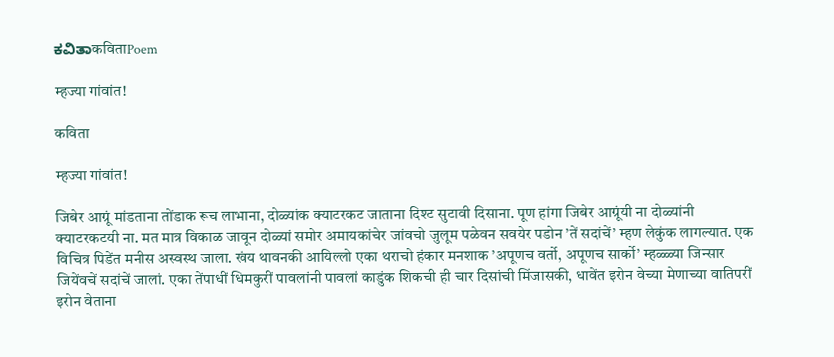ಕವಿತಾकविताPoem

म्हज्या गांवांत!

कविता

म्हज्या गांवांत!

जिबेर आग्रूं मांडताना तोंडाक रूच लाभाना, दोळ्यांक क्याटरकट जाताना दिश्ट सुटावी दिसाना. पूण हांगा जिबेर आग्रूंयी ना दोळ्यांनी क्याटरकट‌यी ना. मत मात्र विकाळ जावून दोळ्यां समोर अमायकांचेर जांवचो जुलूम पळेवन सवयेर पडोन ’तें सदांचें’ म्हण लेकुंक लागल्यात. एक विचित्र पिडेंत मनीस अस्वस्थ जाला. खंय थावन‍की आयिल्लो एका थराचो हंकार मनशाक ’अपूण‍च वर्तो, अपूण‍च सार्को’ म्हळ्ळ्या जिन्सार जियेंवचें सदांचें जालां. एका तेंपाधीं धिमकुरीं पावलांनी पावलां काडुंक शिकची ही चार दिसांची मिंजासकी, धावेंत इरोन वेच्या मेणाच्या वातिपरीं इरोन वेताना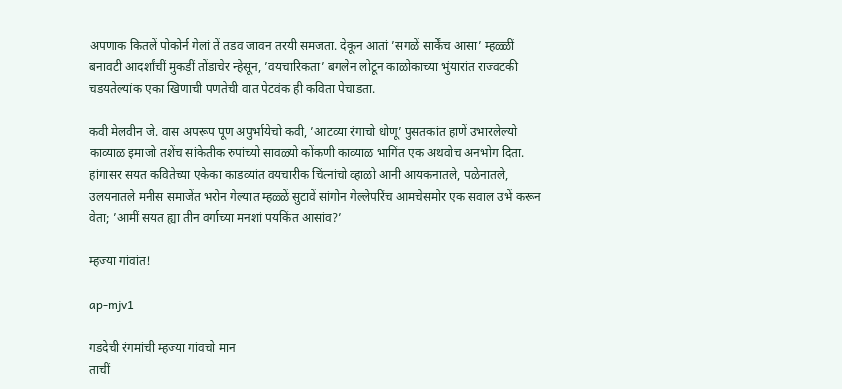अपणाक कितलें पोकोर्न गेलां तें तडव जावन तर‌यी समजता. देकून आतां ’सगळें सार्केंच आसा’ म्हळ्ळीं बनावटी आदर्शांचीं मुकडीं तोंडाचेर न्हेसून, ’वयचारिकता’ बगलेन लोटून काळोकाच्या भुंयारांत राज्वटकी चडयतेल्यांक एका खिणाची पणतेची वात पेटवंक ही कविता पेचाडता.

कवी मेलवीन जे. वास अपरूप पूण अपुर्भायेचो कवी, ’आटव्या रंगाचो धोणू’ पुसतकांत हाणें उभारलेल्यो काव्याळ इमाजो तशेंच सांकेतीक रुपांच्यो सावळ्यो कोंकणी काव्याळ भागिंत एक अथवोच अनभोग दिता. हांगासर सयत कवितेच्या एकेका काडव्यांत वयचारीक चिंत्नांचो व्हाळो आनी आयकनातले, पळेनातले, उलयनातले मनीस समाजेंत भरोन गेल्यात म्हळ्ळें सुटावें सांगोन गेल्लेपरिंच आमचेसमोर एक सवाल उभें करून वेता; ’आमीं सयत ह्या तीन वर्गाच्या मनशां पयकिंत आसांव?’

म्हज्या गांवांत!

ap-mjv1

गडदेची रंग‍मांची म्हज्या गांवचो मान
ताचीं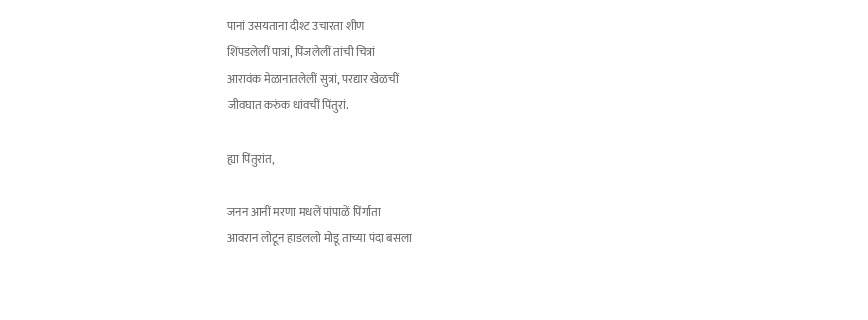पानां उसयताना दीश्ट उचारता शीण
शिंपडलेलीं पात्रां, पिंजलेलीं तांची चित्रां
आरावंक मेळानातलेलीं सुत्रां, परद्यार खेळचीं
जीवघात करुंक धांवचीं पिंतुरां.

ह्या पिंतुरांत,

जनन आनीं मरणा मधलें पांपाळें पिंर्गाता
आवरान लोटून हाडललो मोडू ताच्या पंदा बसला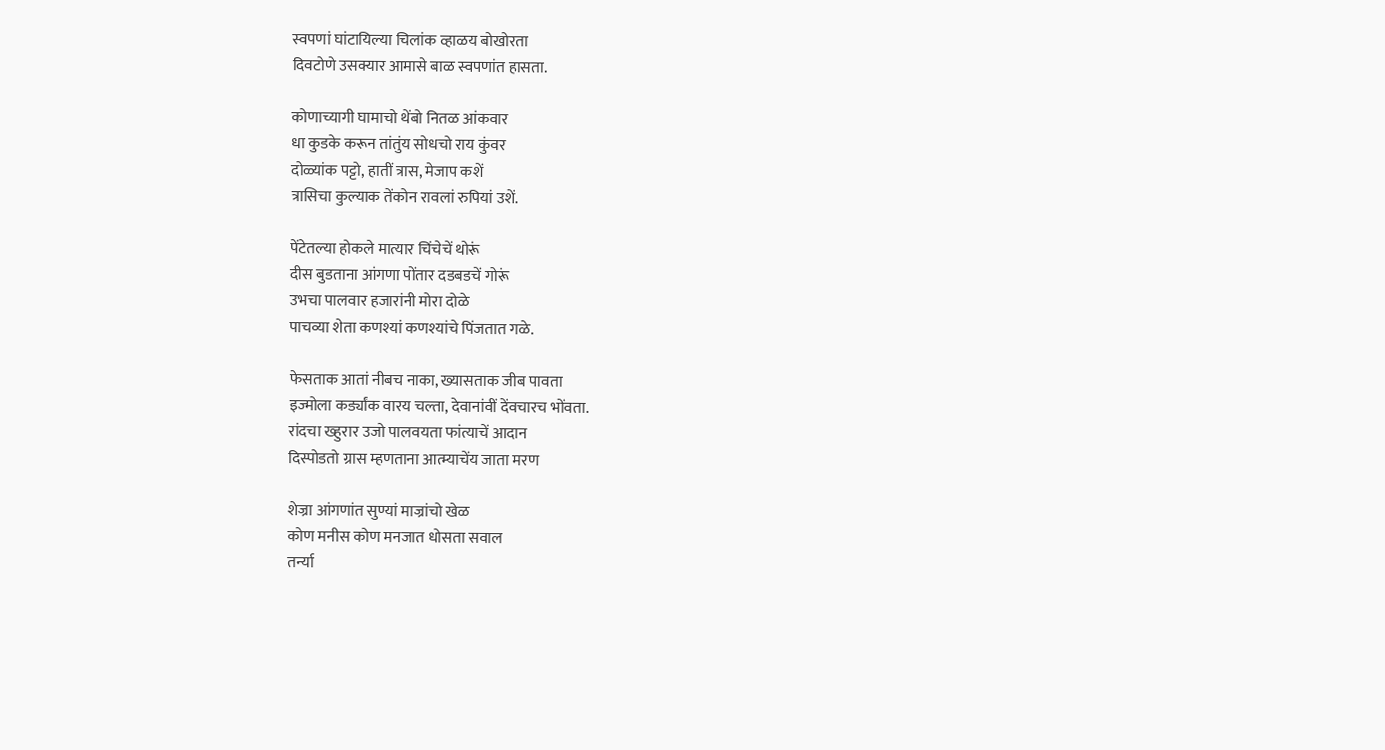स्वपणां घांटायिल्या चिलांक व्हाळय बोखोरता
दिवटोणे उसक्यार आमासे बाळ स्वपणांत हासता.

कोणाच्यागी घामाचो थेंबो नितळ आंकवार
धा कुडके करून तांतुंय सोधचो राय कुंवर
दोळ्यांक पट्टो, हातीं त्रास, मेजाप कशें
त्रासिचा कुल्याक तेंकोन रावलां रुपियां उशें.

पेंटेतल्या होकले मात्यार चिंचेचें थोरूं
दीस बुडताना आंगणा पोंतार दडबडचें गोरूं
उभचा पालवार हजारांनी मोरा दोळे
पाचव्या शेता कणश्यां कणश्यांचे पिंजतात गळे.

फेसताक आतां नीब‍च नाका, ख्यासताक जीब पावता
इज्मोला कर्ड्यांक वार‌य चल्ता, देवानांवीं देंवचार‌च भोंवता.
रांदचा ख्हुरार उजो पालवयता फांत्याचें आदान
दिस्पोडतो ग्रास म्हणताना आत्म्याचेंय जाता मरण

शेज्रा आंगणांत सुण्यां माज्रांचो खेळ
कोण मनीस कोण मनजात धोसता सवाल
तर्न्या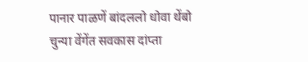पानार पाळणें बांदललो धोवा थेंबो
चुन्या वेंगेंत सवकास दांप्ता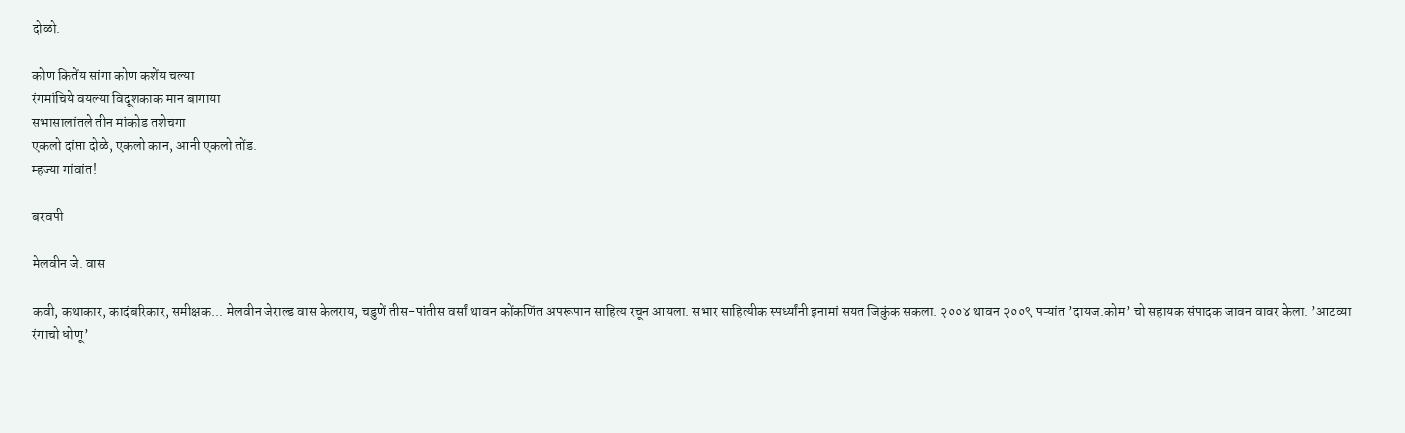दोळो.

कोण कितेंय सांगा कोण कशेंय चल्या
रंग‍मांचिये वयल्या विदूशकाक मान बागाया
सभासालांतले तीन मांकोड तशेच‌गा
एकलो दांप्ता दोळे, एकलो कान, आनी एकलो तोंड.
म्हज्या गांवांत!

बरवपी

मेलवीन जे. वास

कवी, कथाकार, कादंबरिकार, समीक्षक... मेलवीन जेराल्ड वास केलराय, चडुणें तीस-पांतीस वर्सां थावन कोंकणिंत अपरूपान साहित्य रचून आयला. सभार साहित्यीक स्पर्ध्यांनी इनामां सयत जिकुंक सकला. २००४ थावन २००९ पऱ्यांत ’दायज.कोम’ चो सहायक संपादक जावन वावर केला. ’आटव्या रंगाचो धोणू’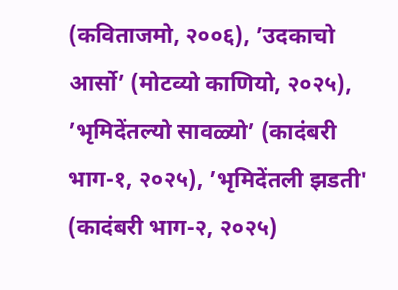(कविताजमो, २००६), ’उदकाचो आर्सो’ (मोटव्यो काणियो, २०२५), ’भृमिदेंतल्यो सावळ्यो’ (कादंबरी भाग-१, २०२५), ’भृमिदेंतली झडती' (कादंबरी भाग-२, २०२५)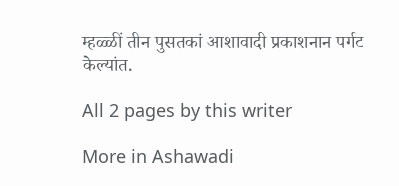म्हळ्ळीं तीन पुसतकां आशावादी प्रकाशनान पर्गट केल्यांत.

All 2 pages by this writer

More in Ashawadi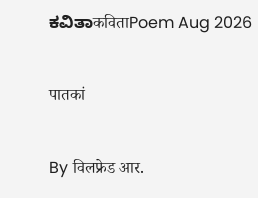ಕವಿತಾकविताPoem Aug 2026

पातकां

By विलफ्रेड आर.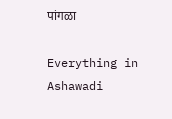पांगळा

Everything in Ashawadi